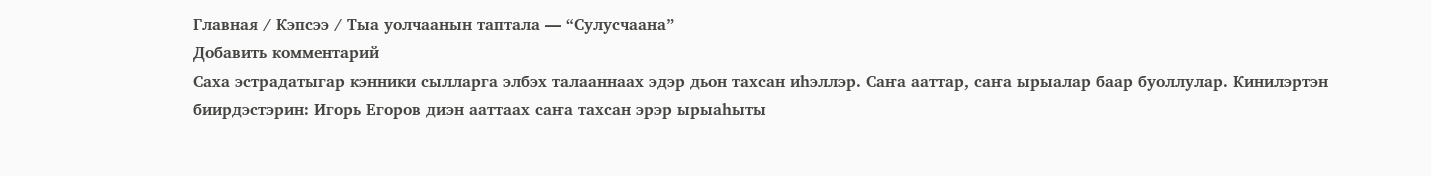Главная / Кэпсээ / Тыа уолчаанын таптала — “Сулусчаана”
Добавить комментарий
Саха эстрадатыгар кэнники сылларга элбэх талааннаах эдэр дьон тахсан иһэллэр. Саҥа ааттар, саҥа ырыалар баар буоллулар. Кинилэртэн биирдэстэрин: Игорь Егоров диэн ааттаах саҥа тахсан эрэр ырыаһыты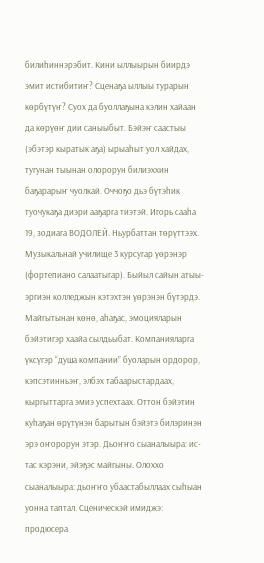билиһиннэрэбит. Кини ыллыырын биирдэ эмит истибитиҥ? Сценаҕа ыллыы турарын көрбүтүҥ? Суох да буоллаҕына кэлин хайаан да көрүөҥ дии саныыбыт. Бэйэҥ саастыы (эбэтэр кыратык аҕа) ырыаһыт уол хайдах, тугунан тыынан олорорун билиэххин баҕарарыҥ чуолкай. Оччоҕо дьэ бүтэһик туочукаҕа диэри ааҕарга тиэтэй. Игорь сааһа 19, зодиага ВОДОЛЕЙ. Ньурбаттан төрүттээх. Музыкальнай училище 3 курсугар үөрэнэр (фортепиано салаатыгар). Быйыл сайын атыы-эргиэн колледжын кэтэхтэн үөрэнэн бүтэрдэ. Майгытынан көнө, аһаҕас, эмоцияларын бэйэтигэр хаайа сылдьыбат. Компанияларга үксүгэр “душа компании” буоларын ордорор, кэпсэтинньэҥ, элбэх табаарыстардаах, кыргыттарга эмиэ успехтаах. Оттон бэйэтин куһаҕан өрүтүнэн барытын бэйэтэ билэринэн эрэ оҥорорун этэр. Дьоҥҥо сыаналыыра: ис-тас кэрэни, эйэҕэс майгыны. Олоххо сыаналыыра: дьоҥҥо убаастабыллаах сыһыан уонна таптал. Сценическэй имиджэ: продюсера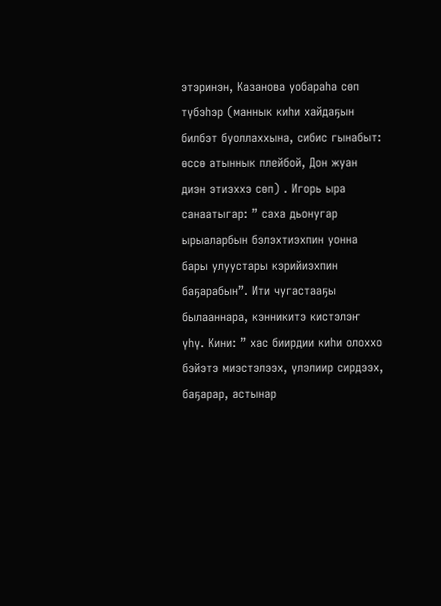этэринэн, Казанова уобараһа сөп түбэһэр (маннык киһи хайдаҕын билбэт буоллаххына, сибис гынабыт: өссө атыннык плейбой, Дон жуан диэн этиэххэ сөп) . Игорь ыра санаатыгар: ” саха дьонугар ырыаларбын бэлэхтиэхпин уонна бары улуустары кэрийиэхпин баҕарабын”. Ити чугастааҕы былааннара, кэнникитэ кистэлэҥ үһү. Кини: ” хас биирдии киһи олоххо бэйэтэ миэстэлээх, үлэлиир сирдээх, баҕарар, астынар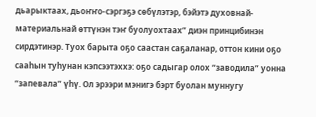дьарыктаах, дьоҥҥо-сэргэҕэ сөбүлэтэр, бэйэтэ духовнай-материальнай өттүнэн тэҥ буолуохтаах” диэн принцибинэн сирдэтинэр. Туох барыта оҕо саастан саҕаланар, оттон кини оҕо сааһын туһунан кэпсээтэххэ: оҕо садыгар олох “заводила” уонна “запевала” үһү. Ол эрээри мэнигэ бэрт буолан муннугу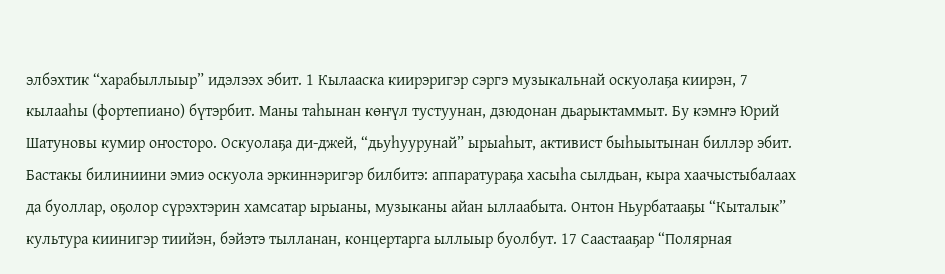элбэхтик “харабыллыыр” идэлээх эбит. 1 Кылааска киирэригэр сэргэ музыкальнай оскуолаҕа киирэн, 7 кылааһы (фортепиано) бүтэрбит. Маны таһынан көҥүл тустуунан, дзюдонан дьарыктаммыт. Бу кэмҥэ Юрий Шатуновы кумир оҥосторо. Оскуолаҕа ди-джей, “дьуһуурунай” ырыаһыт, активист быһыытынан биллэр эбит. Бастакы билиниини эмиэ оскуола эркиннэригэр билбитэ: аппаратураҕа хасыһа сылдьан, кыра хаачыстыбалаах да буоллар, оҕолор сүрэхтэрин хамсатар ырыаны, музыканы айан ыллаабыта. Онтон Ньурбатааҕы “Кыталык” культура киинигэр тиийэн, бэйэтэ тылланан, концертарга ыллыыр буолбут. 17 Саастааҕар “Полярная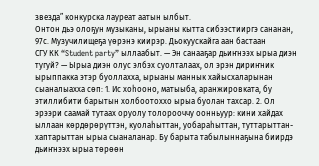звезда” конкурска лауреат аатын ылбыт.
Онтон дьэ олоҕун музыканы, ырыаны кытта сибээстииргэ сананан, 97с. Музучилищеҕа үөрэнэ киирэр. Дьокуускайга аан бастаан
СГУ КК “Student party” ыллаабыт. — Эн санааҕар дьиҥнээх ырыа диэн тугуй? — Ырыа диэн олус элбэх суолталаах, ол эрэн дириҥник ырыппакка этэр буоллахха, ырыаны маннык хайысхаларынан сыаналыахха сөп: 1. Ис хоһооно, матыыба, аранжировката, бу этиллибити барытын холбоотоххо ырыа буолан тахсар. 2. Ол эрээри саамай тутаах оруолу толорооччу оонньуур: кини хайдах ыллаан көрдөрөрүттэн, куолаһыттан, уобараһыттан, туттарыттан-хаптарыттан ырыа сыаналанар. Бу барыта табылыннаҕына биирдэ дьиҥнээх ырыа төрөөн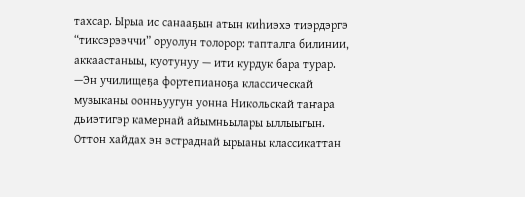тахсар. Ырыа ис санааҕын атын киһиэхэ тиэрдэргэ “тиксэрээччи” оруолун толорор: тапталга билинии, аккаастаныы, куотунуу — ити курдук бара турар. —Эн училищеҕа фортепианоҕа классическай музыканы оонньуугун уонна Никольскай таҥара дьиэтигэр камернай айымньылары ыллыыгын. Оттон хайдах эн эстраднай ырыаны классикаттан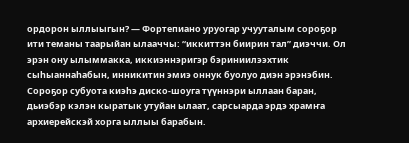ордорон ыллыыгын? — Фортепиано уруогар учууталым сороҕор ити теманы таарыйан ылааччы: “иккиттэн биирин тал” диэччи. Ол эрэн ону ылыммакка, иккиэннэригэр бэриниилээхтик сыһыаннаһабын, инникитин эмиэ оннук буолуо диэн эрэнэбин. Сороҕор субуота киэһэ диско-шоуга түүннэри ыллаан баран, дьиэбэр кэлэн кыратык утуйан ылаат, сарсыарда эрдэ храмҥа архиерейскэй хорга ыллыы барабын.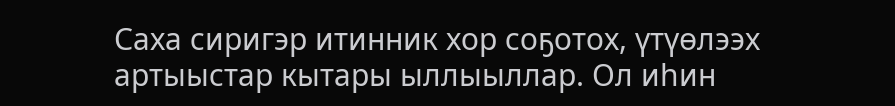Саха сиригэр итинник хор соҕотох, үтүөлээх артыыстар кытары ыллыыллар. Ол иһин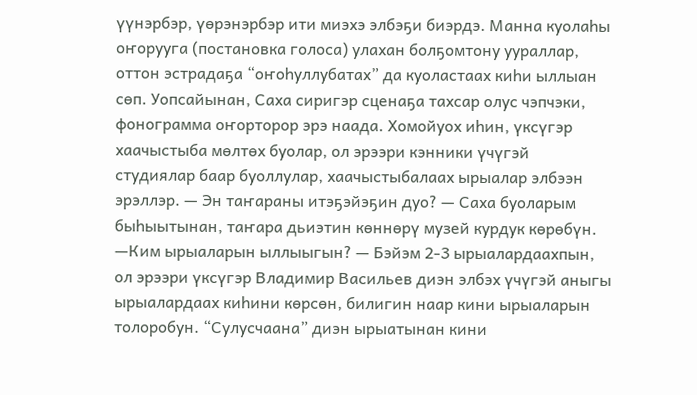үүнэрбэр, үөрэнэрбэр ити миэхэ элбэҕи биэрдэ. Манна куолаһы оҥорууга (постановка голоса) улахан болҕомтону уураллар, оттон эстрадаҕа “оҥоһуллубатах” да куоластаах киһи ыллыан сөп. Уопсайынан, Саха сиригэр сценаҕа тахсар олус чэпчэки, фонограмма оҥорторор эрэ наада. Хомойуох иһин, үксүгэр хаачыстыба мөлтөх буолар, ол эрээри кэнники үчүгэй студиялар баар буоллулар, хаачыстыбалаах ырыалар элбээн эрэллэр. — Эн таҥараны итэҕэйэҕин дуо? — Саха буоларым быһыытынан, таҥара дьиэтин көннөрү музей курдук көрөбүн. —Ким ырыаларын ыллыыгын? — Бэйэм 2-3 ырыалардаахпын, ол эрээри үксүгэр Владимир Васильев диэн элбэх үчүгэй аныгы ырыалардаах киһини көрсөн, билигин наар кини ырыаларын толоробун. “Сулусчаана” диэн ырыатынан кини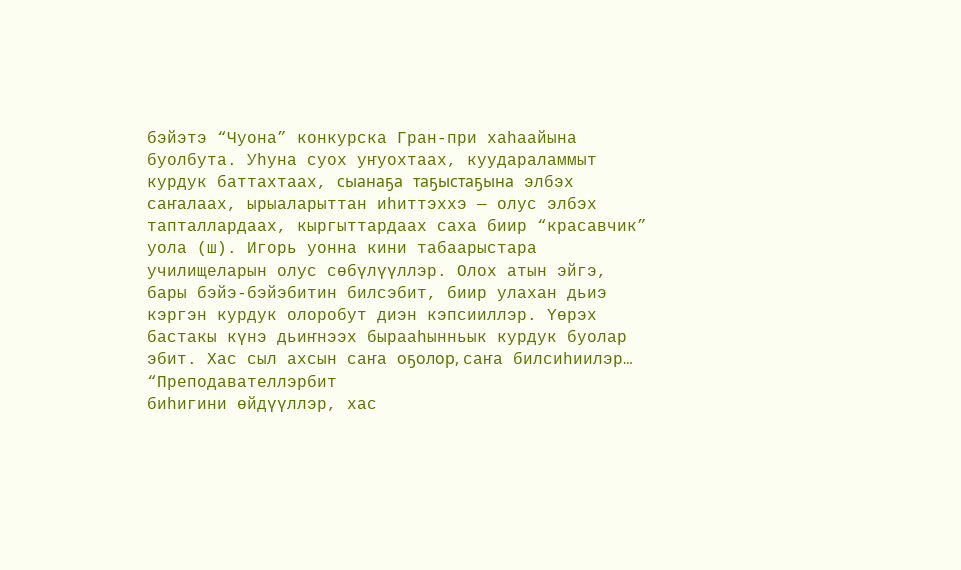бэйэтэ “Чуона” конкурска Гран-при хаһаайына буолбута. Уһуна суох уҥуохтаах, куудараламмыт курдук баттахтаах, сыанаҕа таҕыстаҕына элбэх саҥалаах, ырыаларыттан иһиттэххэ — олус элбэх тапталлардаах, кыргыттардаах саха биир “красавчик” уола (ш). Игорь уонна кини табаарыстара училищеларын олус сөбүлүүллэр. Олох атын эйгэ, бары бэйэ-бэйэбитин билсэбит, биир улахан дьиэ кэргэн курдук олоробут диэн кэпсииллэр. Үөрэх бастакы күнэ дьиҥнээх бырааһынньык курдук буолар эбит. Хас сыл ахсын саҥа оҕолор, саҥа билсиһиилэр… “Преподавателлэрбит
биһигини өйдүүллэр, хас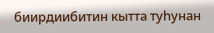биирдиибитин кытта туһунан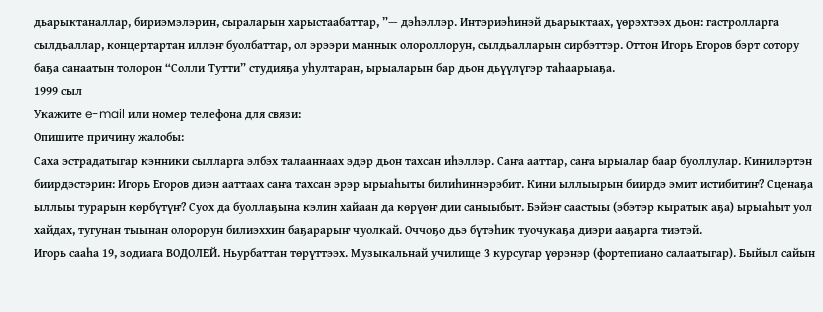дьарыктаналлар, бириэмэлэрин, сыраларын харыстаабаттар, ”— дэһэллэр. Интэриэһинэй дьарыктаах, үөрэхтээх дьон: гастролларга сылдьаллар, концертартан иллэҥ буолбаттар, ол эрээри маннык олороллорун, сылдьалларын сирбэттэр. Оттон Игорь Егоров бэрт сотору баҕа санаатын толорон “Солли Тутти” студияҕа уһултаран, ырыаларын бар дьон дьүүлүгэр таһаарыаҕа.
1999 сыл
Укажите e-mail или номер телефона для связи:
Опишите причину жалобы:
Саха эстрадатыгар кэнники сылларга элбэх талааннаах эдэр дьон тахсан иһэллэр. Саҥа ааттар, саҥа ырыалар баар буоллулар. Кинилэртэн биирдэстэрин: Игорь Егоров диэн ааттаах саҥа тахсан эрэр ырыаһыты билиһиннэрэбит. Кини ыллыырын биирдэ эмит истибитиҥ? Сценаҕа ыллыы турарын көрбүтүҥ? Суох да буоллаҕына кэлин хайаан да көрүөҥ дии саныыбыт. Бэйэҥ саастыы (эбэтэр кыратык аҕа) ырыаһыт уол хайдах, тугунан тыынан олорорун билиэххин баҕарарыҥ чуолкай. Оччоҕо дьэ бүтэһик туочукаҕа диэри ааҕарга тиэтэй.
Игорь сааһа 19, зодиага ВОДОЛЕЙ. Ньурбаттан төрүттээх. Музыкальнай училище 3 курсугар үөрэнэр (фортепиано салаатыгар). Быйыл сайын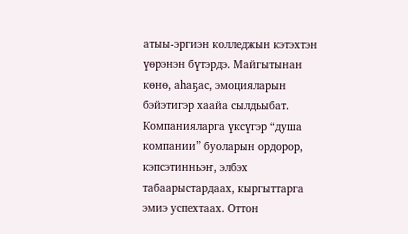атыы-эргиэн колледжын кэтэхтэн үөрэнэн бүтэрдэ. Майгытынан көнө, аһаҕас, эмоцияларын бэйэтигэр хаайа сылдьыбат. Компанияларга үксүгэр “душа компании” буоларын ордорор, кэпсэтинньэҥ, элбэх табаарыстардаах, кыргыттарга эмиэ успехтаах. Оттон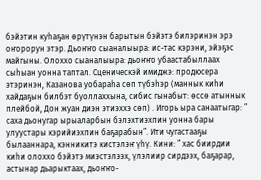бэйэтин куһаҕан өрүтүнэн барытын бэйэтэ билэринэн эрэ оҥорорун этэр. Дьоҥҥо сыаналыыра: ис-тас кэрэни, эйэҕэс майгыны. Олоххо сыаналыыра: дьоҥҥо убаастабыллаах сыһыан уонна таптал. Сценическэй имиджэ: продюсера этэринэн, Казанова уобараһа сөп түбэһэр (маннык киһи хайдаҕын билбэт буоллаххына, сибис гынабыт: өссө атыннык плейбой, Дон жуан диэн этиэххэ сөп) . Игорь ыра санаатыгар: ” саха дьонугар ырыаларбын бэлэхтиэхпин уонна бары улуустары кэрийиэхпин баҕарабын”. Ити чугастааҕы былааннара, кэнникитэ кистэлэҥ үһү. Кини: ” хас биирдии киһи олоххо бэйэтэ миэстэлээх, үлэлиир сирдээх, баҕарар, астынар дьарыктаах, дьоҥҥо-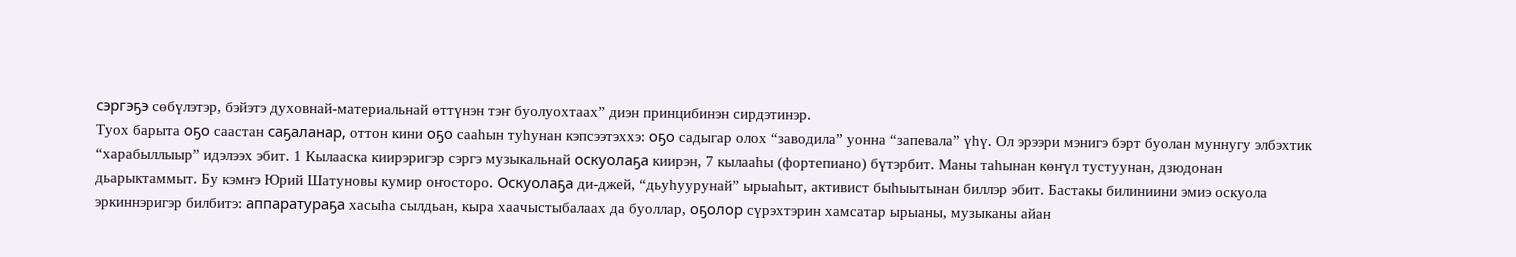сэргэҕэ сөбүлэтэр, бэйэтэ духовнай-материальнай өттүнэн тэҥ буолуохтаах” диэн принцибинэн сирдэтинэр.
Туох барыта оҕо саастан саҕаланар, оттон кини оҕо сааһын туһунан кэпсээтэххэ: оҕо садыгар олох “заводила” уонна “запевала” үһү. Ол эрээри мэнигэ бэрт буолан муннугу элбэхтик “харабыллыыр” идэлээх эбит. 1 Кылааска киирэригэр сэргэ музыкальнай оскуолаҕа киирэн, 7 кылааһы (фортепиано) бүтэрбит. Маны таһынан көҥүл тустуунан, дзюдонан дьарыктаммыт. Бу кэмҥэ Юрий Шатуновы кумир оҥосторо. Оскуолаҕа ди-джей, “дьуһуурунай” ырыаһыт, активист быһыытынан биллэр эбит. Бастакы билиниини эмиэ оскуола эркиннэригэр билбитэ: аппаратураҕа хасыһа сылдьан, кыра хаачыстыбалаах да буоллар, оҕолор сүрэхтэрин хамсатар ырыаны, музыканы айан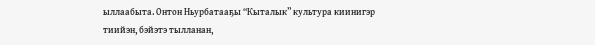ыллаабыта. Онтон Ньурбатааҕы “Кыталык” культура киинигэр тиийэн, бэйэтэ тылланан,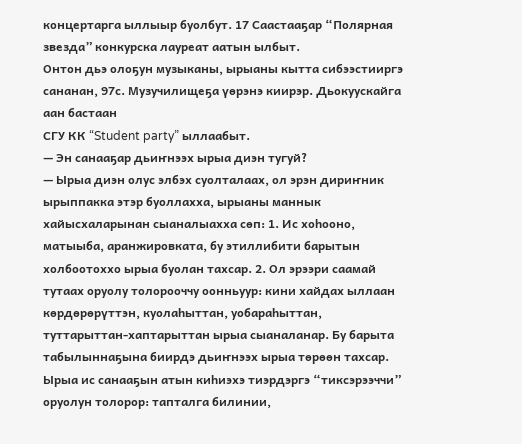концертарга ыллыыр буолбут. 17 Саастааҕар “Полярная звезда” конкурска лауреат аатын ылбыт.
Онтон дьэ олоҕун музыканы, ырыаны кытта сибээстииргэ сананан, 97с. Музучилищеҕа үөрэнэ киирэр. Дьокуускайга аан бастаан
СГУ КК “Student party” ыллаабыт.
— Эн санааҕар дьиҥнээх ырыа диэн тугуй?
— Ырыа диэн олус элбэх суолталаах, ол эрэн дириҥник ырыппакка этэр буоллахха, ырыаны маннык хайысхаларынан сыаналыахха сөп: 1. Ис хоһооно, матыыба, аранжировката, бу этиллибити барытын холбоотоххо ырыа буолан тахсар. 2. Ол эрээри саамай тутаах оруолу толорооччу оонньуур: кини хайдах ыллаан көрдөрөрүттэн, куолаһыттан, уобараһыттан, туттарыттан-хаптарыттан ырыа сыаналанар. Бу барыта табылыннаҕына биирдэ дьиҥнээх ырыа төрөөн тахсар. Ырыа ис санааҕын атын киһиэхэ тиэрдэргэ “тиксэрээччи” оруолун толорор: тапталга билинии,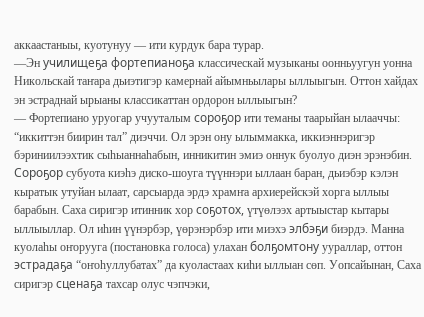аккаастаныы, куотунуу — ити курдук бара турар.
—Эн училищеҕа фортепианоҕа классическай музыканы оонньуугун уонна Никольскай таҥара дьиэтигэр камернай айымньылары ыллыыгын. Оттон хайдах эн эстраднай ырыаны классикаттан ордорон ыллыыгын?
— Фортепиано уруогар учууталым сороҕор ити теманы таарыйан ылааччы: “иккиттэн биирин тал” диэччи. Ол эрэн ону ылыммакка, иккиэннэригэр бэриниилээхтик сыһыаннаһабын, инникитин эмиэ оннук буолуо диэн эрэнэбин. Сороҕор субуота киэһэ диско-шоуга түүннэри ыллаан баран, дьиэбэр кэлэн кыратык утуйан ылаат, сарсыарда эрдэ храмҥа архиерейскэй хорга ыллыы барабын. Саха сиригэр итинник хор соҕотох, үтүөлээх артыыстар кытары ыллыыллар. Ол иһин үүнэрбэр, үөрэнэрбэр ити миэхэ элбэҕи биэрдэ. Манна куолаһы оҥорууга (постановка голоса) улахан болҕомтону уураллар, оттон эстрадаҕа “оҥоһуллубатах” да куоластаах киһи ыллыан сөп. Уопсайынан, Саха сиригэр сценаҕа тахсар олус чэпчэки,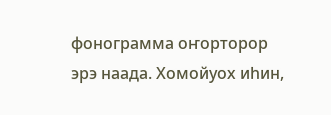фонограмма оҥорторор эрэ наада. Хомойуох иһин,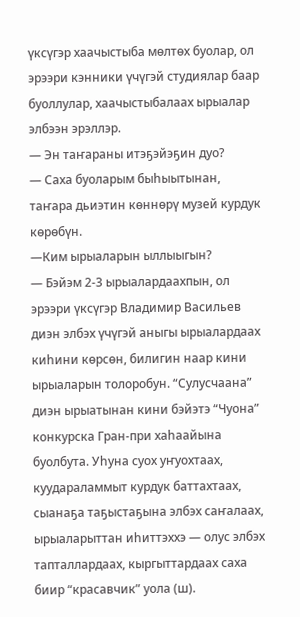үксүгэр хаачыстыба мөлтөх буолар, ол эрээри кэнники үчүгэй студиялар баар буоллулар, хаачыстыбалаах ырыалар элбээн эрэллэр.
— Эн таҥараны итэҕэйэҕин дуо?
— Саха буоларым быһыытынан, таҥара дьиэтин көннөрү музей курдук көрөбүн.
—Ким ырыаларын ыллыыгын?
— Бэйэм 2-3 ырыалардаахпын, ол эрээри үксүгэр Владимир Васильев диэн элбэх үчүгэй аныгы ырыалардаах киһини көрсөн, билигин наар кини ырыаларын толоробун. “Сулусчаана” диэн ырыатынан кини бэйэтэ “Чуона” конкурска Гран-при хаһаайына буолбута. Уһуна суох уҥуохтаах, куудараламмыт курдук баттахтаах, сыанаҕа таҕыстаҕына элбэх саҥалаах, ырыаларыттан иһиттэххэ — олус элбэх тапталлардаах, кыргыттардаах саха биир “красавчик” уола (ш).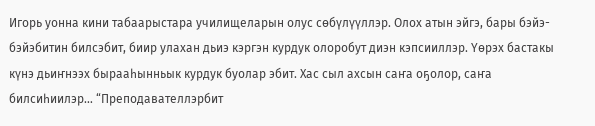Игорь уонна кини табаарыстара училищеларын олус сөбүлүүллэр. Олох атын эйгэ, бары бэйэ-бэйэбитин билсэбит, биир улахан дьиэ кэргэн курдук олоробут диэн кэпсииллэр. Үөрэх бастакы күнэ дьиҥнээх бырааһынньык курдук буолар эбит. Хас сыл ахсын саҥа оҕолор, саҥа билсиһиилэр… “Преподавателлэрбит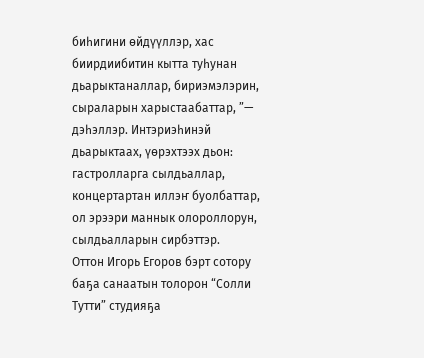биһигини өйдүүллэр, хас биирдиибитин кытта туһунан дьарыктаналлар, бириэмэлэрин, сыраларын харыстаабаттар, ”— дэһэллэр. Интэриэһинэй дьарыктаах, үөрэхтээх дьон: гастролларга сылдьаллар, концертартан иллэҥ буолбаттар, ол эрээри маннык олороллорун, сылдьалларын сирбэттэр.
Оттон Игорь Егоров бэрт сотору баҕа санаатын толорон “Солли Тутти” студияҕа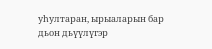уһултаран, ырыаларын бар дьон дьүүлүгэр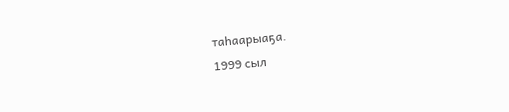таһаарыаҕа.
1999 сыл